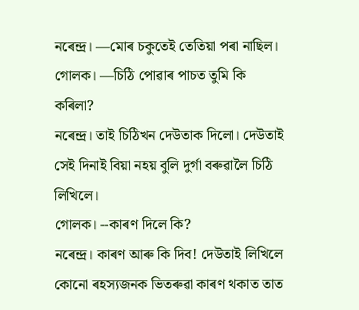নৰেন্দ্ৰ। —মোৰ চকুতেই তেতিয়া পৰা নাছিল।
গোলক। —চিঠি পোৱাৰ পাচত তুমি কি কৰিলা?
নৰেন্দ্ৰ। তাই চিঠিখন দেউতাক দিলো। দেউতাই সেই দিনাই বিয়া নহয় বুলি দুৰ্গা বৰুৱালৈ চিঠি লিখিলে।
গোলক। --কাৰণ দিলে কি?
নৰেন্দ্ৰ। কাৰণ আৰু কি দিব! দেউতাই লিখিলে কোনো ৰহস্যজনক ভিতৰুৱা কাৰণ থকাত তাত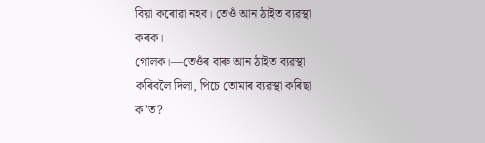বিয়া কৰোৱা নহব। তেওঁ আন ঠাইত ব্যৱস্থা কৰক।
গোলক।—তেওঁৰ বাৰু আন ঠাইত ব্যৱস্থা কৰিবলৈ দিলা, পিচে তোমাৰ ব্যৱস্থা কৰিছা ক'ত?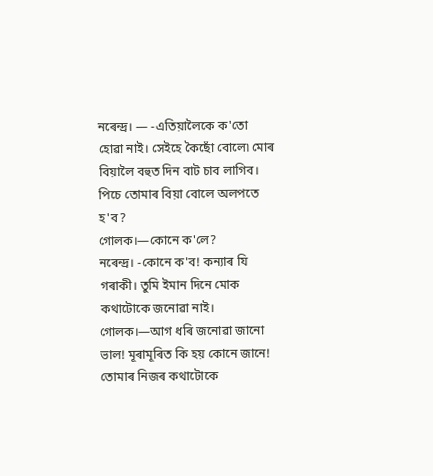নৰেন্দ্ৰ। — -এতিয়ালৈকে ক'তো হোৱা নাই। সেইহে কৈছোঁ বোলে৷ মোৰ বিয়ালৈ বহুত দিন বাট চাব লাগিব। পিচে তোমাৰ বিয়া বোলে অলপতে হ'ব?
গোলক।—কোনে ক'লে?
নৰেন্দ্ৰ। -কোনে ক'ব! কন্যাৰ যি গৰাকী। তুমি ইমান দিনে মোক কথাটোকে জনোৱা নাই।
গোলক।—আগ ধৰি জনোৱা জানো ভাল! মূৰামূৰিত কি হয় কোনে জানে! তোমাৰ নিজৰ কথাটোকে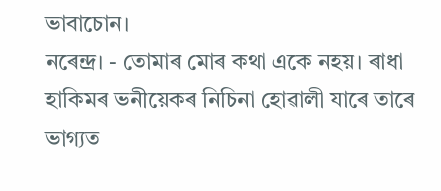ভাবাচোন।
নৰেন্দ্ৰ। - তোমাৰ মোৰ কথা একে নহয়। ৰাধা হাকিমৰ ভনীয়েকৰ নিচিনা হোৱালী যাৰে তাৰে ভাগ্যত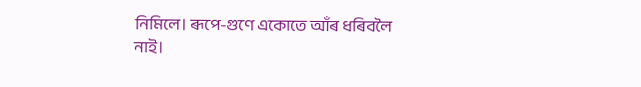নিমিলে। ৰূপে-গুণে একোতে আঁৰ ধৰিবলৈ নাই।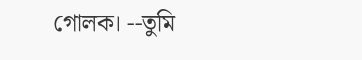গোলক। --তুমি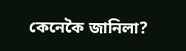কেনেকৈ জানিলা?